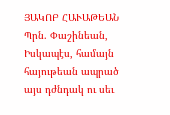ՅԱԿՈԲ ՀԱՒԱԹԵԱՆ
Պրն. Փաշինեան,
Իսկապէս, համայն հայութեան ապրած այս դժնդակ ու սեւ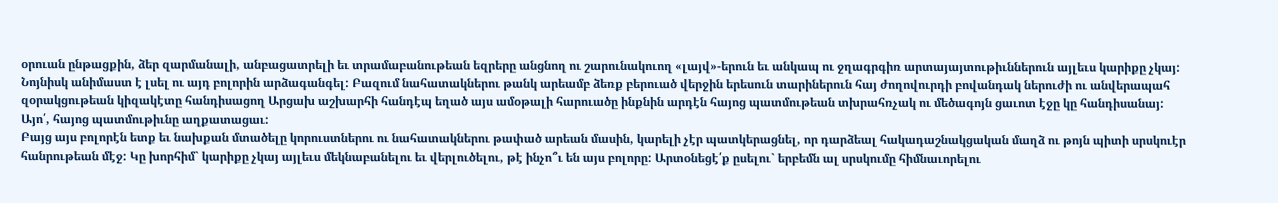օրուան ընթացքին, ձեր զարմանալի, անբացատրելի եւ տրամաբանութեան եզրերը անցնող ու շարունակուող «լայվ»-երուն եւ անկապ ու ջղագրգիռ արտայայտութիւններուն այլեւս կարիքը չկայ: Նոյնիսկ անիմաստ է լսել ու այդ բոլորին արձագանգել: Բազում նահատակներու թանկ արեամբ ձեռք բերուած վերջին երեսուն տարիներուն հայ ժողովուրդի բովանդակ ներուժի ու անվերապահ զօրակցութեան կիզակէտը հանդիսացող Արցախ աշխարհի հանդէպ եղած այս ամօթալի հարուածը ինքնին արդէն հայոց պատմութեան տխրահռչակ ու մեծագոյն ցաւոտ էջը կը հանդիսանայ: Այո՛, հայոց պատմութիւնը աղքատացաւ:
Բայց այս բոլորէն ետք եւ նախքան մտածելը կորուստներու ու նահատակներու թափած արեան մասին, կարելի չէր պատկերացնել, որ դարձեալ հակադաշնակցական մաղձ ու թոյն պիտի սրսկուէր հանրութեան մէջ: Կը խորհիմ` կարիքը չկայ այլեւս մեկնաբանելու եւ վերլուծելու, թէ ինչո՞ւ են այս բոլորը: Արտօնեցէ՛ք ըսելու` երբեմն ալ սրսկումը հիմնաւորելու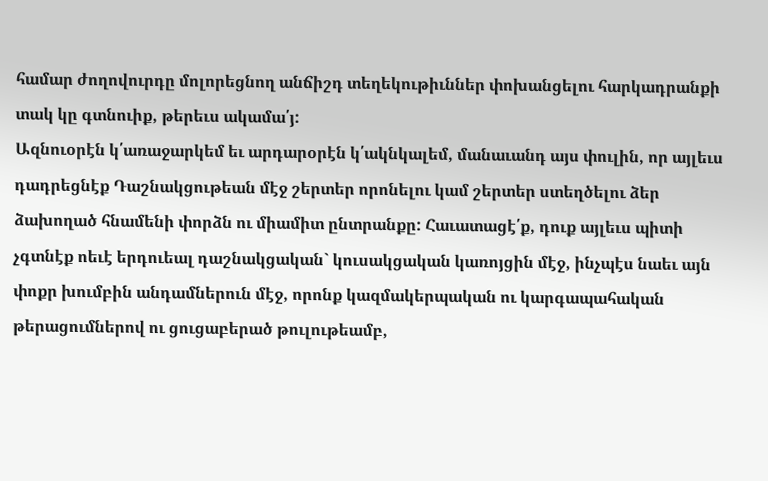համար ժողովուրդը մոլորեցնող անճիշդ տեղեկութիւններ փոխանցելու հարկադրանքի տակ կը գտնուիք, թերեւս ակամա՛յ:
Ազնուօրէն կ՛առաջարկեմ եւ արդարօրէն կ՛ակնկալեմ, մանաւանդ այս փուլին, որ այլեւս դադրեցնէք Դաշնակցութեան մէջ շերտեր որոնելու կամ շերտեր ստեղծելու ձեր ձախողած հնամենի փորձն ու միամիտ ընտրանքը: Հաւատացէ՛ք, դուք այլեւս պիտի չգտնէք ոեւէ երդուեալ դաշնակցական` կուսակցական կառոյցին մէջ, ինչպէս նաեւ այն փոքր խումբին անդամներուն մէջ, որոնք կազմակերպական ու կարգապահական թերացումներով ու ցուցաբերած թուլութեամբ,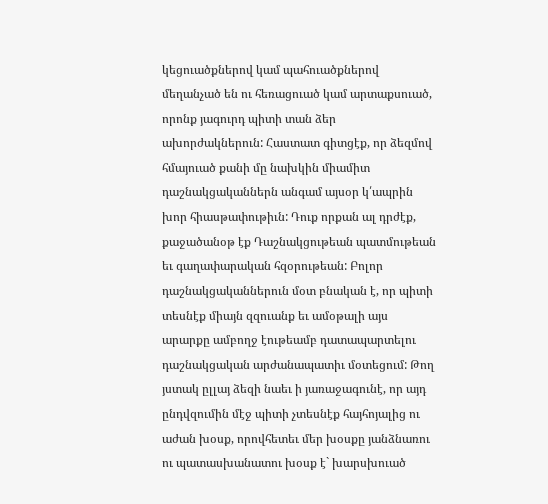կեցուածքներով կամ պահուածքներով մեղանչած են ու հեռացուած կամ արտաքսուած, որոնք յագուրդ պիտի տան ձեր ախորժակներուն: Հաստատ գիտցէք, որ ձեզմով հմայուած քանի մը նախկին միամիտ դաշնակցականներն անգամ այսօր կ՛ապրին խոր հիասթափութիւն: Դուք որքան ալ դրժէք, քաջածանօթ էք Դաշնակցութեան պատմութեան եւ գաղափարական հզօրութեան: Բոլոր դաշնակցականներուն մօտ բնական է, որ պիտի տեսնէք միայն զզուանք եւ ամօթալի այս արարքը ամբողջ էութեամբ դատապարտելու դաշնակցական արժանապատիւ մօտեցում: Թող յստակ ըլլայ ձեզի նաեւ ի յառաջագունէ, որ այդ ընդվզումին մէջ պիտի չտեսնէք հայհոյալից ու աժան խօսք, որովհետեւ մեր խօսքը յանձնառու ու պատասխանատու խօսք է` խարսխուած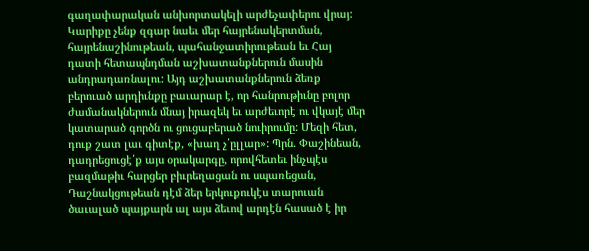գաղափարական անխորտակելի արժեչափերու վրայ: Կարիքը չենք զգար նաեւ մեր հայրենակերտման, հայրենաշինութեան, պահանջատիրութեան եւ Հայ դատի հետապնդման աշխատանքներուն մասին անդրադառնալու: Այդ աշխատանքներուն ձեռք բերուած արդիւնքը բաւարար է, որ հանրութիւնը բոլոր ժամանակներուն մնայ իրազեկ եւ արժեւորէ ու վկայէ մեր կատարած գործն ու ցուցաբերած նուիրումը: Մեզի հետ, դուք շատ լաւ գիտէք, «խաղ չ՛ըլլար»: Պրն. Փաշինեան, դադրեցուցէ՛ք այս օրակարգը, որովհետեւ ինչպէս բազմաթիւ հարցեր բիւրեղացան ու սպառեցան, Դաշնակցութեան դէմ ձեր երկուքուկէս տարուան ծաւալած պայքարն ալ այս ձեւով արդէն հասած է իր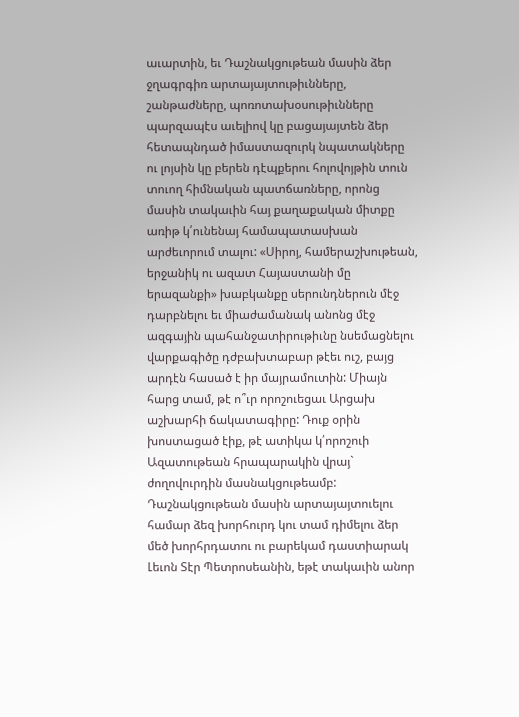աւարտին, եւ Դաշնակցութեան մասին ձեր ջղագրգիռ արտայայտութիւնները, շանթաժները, պոռոտախօսութիւնները պարզապէս աւելիով կը բացայայտեն ձեր հետապնդած իմաստազուրկ նպատակները ու լոյսին կը բերեն դէպքերու հոլովոյթին տուն տուող հիմնական պատճառները, որոնց մասին տակաւին հայ քաղաքական միտքը առիթ կ՛ունենայ համապատասխան արժեւորում տալու: «Սիրոյ, համերաշխութեան, երջանիկ ու ազատ Հայաստանի մը երազանքի» խաբկանքը սերունդներուն մէջ դարբնելու եւ միաժամանակ անոնց մէջ ազգային պահանջատիրութիւնը նսեմացնելու վարքագիծը դժբախտաբար թէեւ ուշ, բայց արդէն հասած է իր մայրամուտին: Միայն հարց տամ, թէ ո՞ւր որոշուեցաւ Արցախ աշխարհի ճակատագիրը: Դուք օրին խոստացած էիք, թէ ատիկա կ՛որոշուի Ազատութեան հրապարակին վրայ` ժողովուրդին մասնակցութեամբ:
Դաշնակցութեան մասին արտայայտուելու համար ձեզ խորհուրդ կու տամ դիմելու ձեր մեծ խորհրդատու ու բարեկամ դաստիարակ Լեւոն Տէր Պետրոսեանին, եթէ տակաւին անոր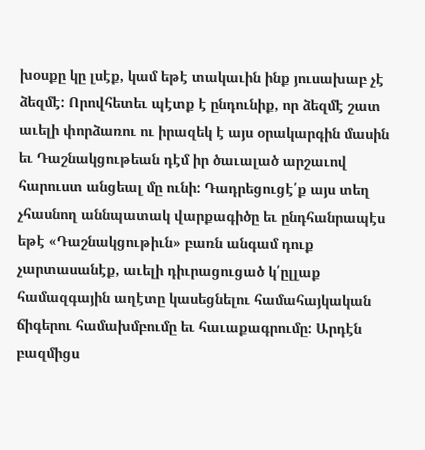խօսքը կը լսէք, կամ եթէ տակաւին ինք յուսախաբ չէ ձեզմէ: Որովհետեւ պէտք է ընդունիք, որ ձեզմէ շատ աւելի փորձառու ու իրազեկ է այս օրակարգին մասին եւ Դաշնակցութեան դէմ իր ծաւալած արշաւով հարուստ անցեալ մը ունի: Դադրեցուցէ՛ք այս տեղ չհասնող աննպատակ վարքագիծը եւ ընդհանրապէս եթէ «Դաշնակցութիւն» բառն անգամ դուք չարտասանէք, աւելի դիւրացուցած կ՛ըլլաք համազգային աղէտը կասեցնելու համահայկական ճիգերու համախմբումը եւ հաւաքագրումը: Արդէն բազմիցս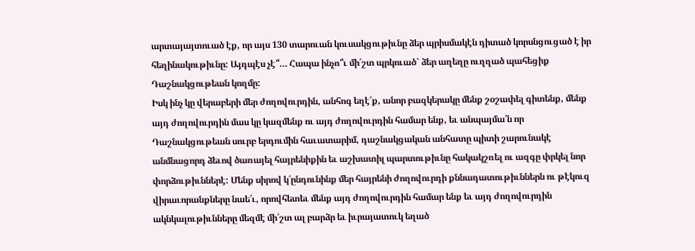արտայայտուած էք, որ այս 130 տարուան կուսակցութիւնը ձեր պրիսմակէն դիտած կորսնցուցած է իր հեղինակութիւնը: Այդպէս չէ՞… Հապա ինչո՞ւ մի՛շտ պրկուած` ձեր աղեղը ուղղած պահեցիք Դաշնակցութեան կողմը:
Իսկ ինչ կը վերաբերի մեր ժողովուրդին, անհոգ եղէ՛ք, անոր բազկերակը մենք շօշափել գիտենք, մենք այդ ժողովուրդին մաս կը կազմենք ու այդ ժողովուրդին համար ենք, եւ անպայմա՛ն որ Դաշնակցութեան սուրբ երդումին հաւատարիմ, դաշնակցական անհատը պիտի շարունակէ անմնացորդ ձեւով ծառայել հայրենիքին եւ աշխատիլ պարտութիւնը հակակշռել ու ազգը փրկել նոր փորձութիւններէ: Մենք սիրով կ՛ընդունինք մեր հայրենի ժողովուրդի քննադատութիւններն ու թէկուզ վիրաւորանքները նաե՛ւ, որովհետեւ մենք այդ ժողովուրդին համար ենք եւ այդ ժողովուրդին ակնկալութիւնները մեզմէ մի՛շտ ալ բարձր եւ իւրայատուկ եղած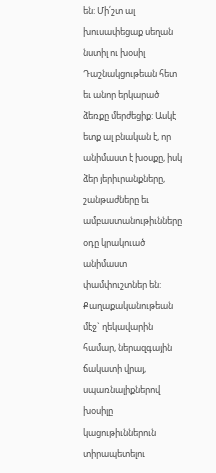են: Մի՛շտ ալ խուսափեցաք սեղան նստիլ ու խօսիլ Դաշնակցութեան հետ եւ անոր երկարած ձեռքը մերժեցիք: Ասկէ ետք ալ բնական է, որ անիմաստ է խօսքը, իսկ ձեր յերիւրանքները, շանթաժները եւ ամբաստանութիւնները օդը կրակուած անիմաստ փամփուշտներ են: Քաղաքականութեան մէջ` ղեկավարին համար, ներազգային ճակատի վրայ, սպառնալիքներով խօսիլը կացութիւններուն տիրապետելու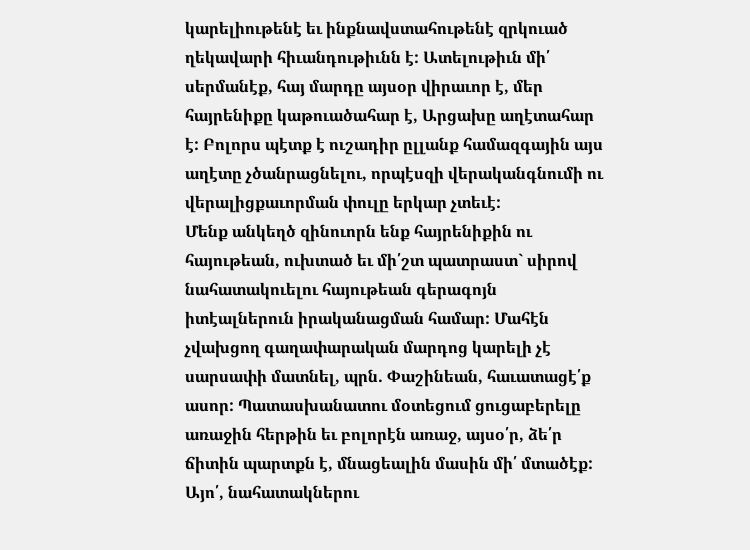կարելիութենէ եւ ինքնավստահութենէ զրկուած ղեկավարի հիւանդութիւնն է: Ատելութիւն մի՛ սերմանէք, հայ մարդը այսօր վիրաւոր է, մեր հայրենիքը կաթուածահար է, Արցախը աղէտահար է: Բոլորս պէտք է ուշադիր ըլլանք համազգային այս աղէտը չծանրացնելու, որպէսզի վերականգնումի ու վերալիցքաւորման փուլը երկար չտեւէ:
Մենք անկեղծ զինուորն ենք հայրենիքին ու հայութեան, ուխտած եւ մի՛շտ պատրաստ` սիրով նահատակուելու հայութեան գերագոյն իտէալներուն իրականացման համար: Մահէն չվախցող գաղափարական մարդոց կարելի չէ սարսափի մատնել, պրն. Փաշինեան, հաւատացէ՛ք ասոր: Պատասխանատու մօտեցում ցուցաբերելը առաջին հերթին եւ բոլորէն առաջ, այսօ՛ր, ձե՛ր ճիտին պարտքն է, մնացեալին մասին մի՛ մտածէք: Այո՛, նահատակներու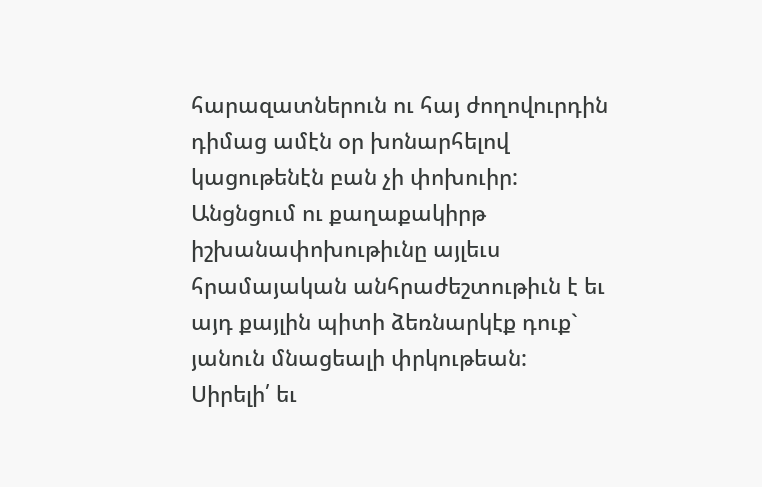հարազատներուն ու հայ ժողովուրդին դիմաց ամէն օր խոնարհելով կացութենէն բան չի փոխուիր: Անցնցում ու քաղաքակիրթ իշխանափոխութիւնը այլեւս հրամայական անհրաժեշտութիւն է եւ այդ քայլին պիտի ձեռնարկէք դուք` յանուն մնացեալի փրկութեան:
Սիրելի՛ եւ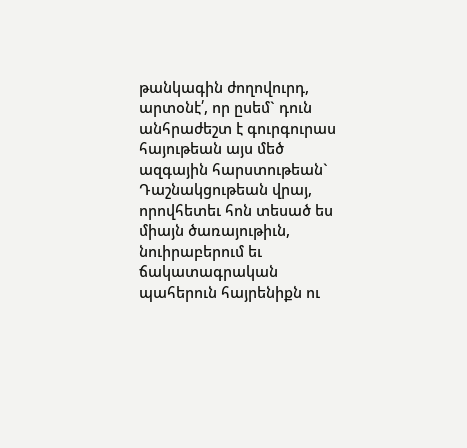թանկագին ժողովուրդ, արտօնէ՛, որ ըսեմ` դուն անհրաժեշտ է գուրգուրաս հայութեան այս մեծ ազգային հարստութեան` Դաշնակցութեան վրայ, որովհետեւ հոն տեսած ես միայն ծառայութիւն, նուիրաբերում եւ ճակատագրական պահերուն հայրենիքն ու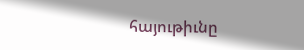հայութիւնը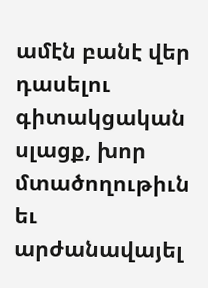ամէն բանէ վեր դասելու գիտակցական սլացք, խոր մտածողութիւն եւ արժանավայել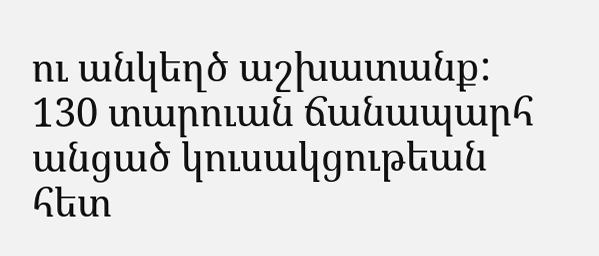ու անկեղծ աշխատանք: 130 տարուան ճանապարհ անցած կուսակցութեան հետ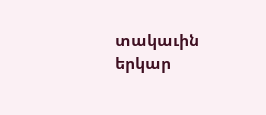տակաւին երկար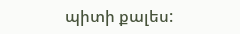պիտի քալես: